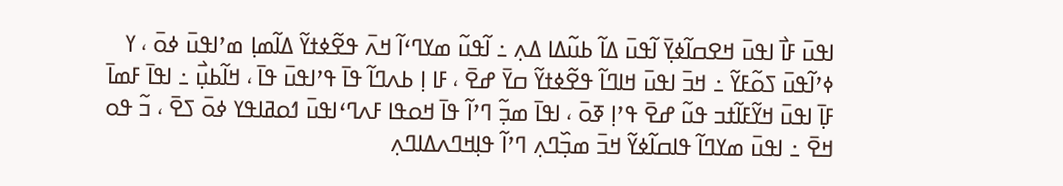ߊߟߎ߫ ߓߊ߯ ߊߟߎ߫ ߞߐߛߊ߬ߦߌ߲߫ ߊ߬ߟߎ߫ ߡߊ߬ ߕߎ߬ߡߊ ߡߍ߲ ߸ ߊ߬ߟߎ߬ ߘߌߣߵߊ߬ ߞߍ߫ ߟߐ߬ߦߙߌ߬ ߡߊ߬ߘߊ߲ ߘߴߊߟߎ߫ ߦߋ߫ ، ߌ ߦߴߊ߬ߟߎ߫ ߖߋ߬ߓߌ߬ ߸ ߞߏ߫ ߊߟߎ߫ ߞߊߣߊ߬ ߟߐ߬ߦߙߌ߬ ߛߌ߫ ߝߐ߫ ، ߓߊ ߊ߲ ߕߍߣߊ߬ ߟߊ߫ ߟߴߊߟߎ߫ ߟߊ߫ ، ߞߊ߬ߕߎ߲߯ ߸ ߊߟߊ߫ ߓߘߊ߫ ߓߊ߲߫ ߊߟߎ߫ ߞߌ߬ߓߊ߬ߙߏ ߟߎ߬ ߝߐ߫ ߟߴߊ߲ ߧߋ߫ ، ߊߟߊ߫ ߘߏ߲߬ ߣߴߊ߬ ߟߊ߫ ߞߋߟߊ ߓߍߣߵߊߟߎ߫ ߗߋߥߊߟߌ ߦߋ߫ ߖߐ߫ ، ߏ߬ ߟߋ ߞߐ߫ ߸ ߊߟߎ߫ ߘߌߣߊ߬ ߟߊߛߊ߬ߦߌ߬ ߞߏ߫ ߘߏ߲߰ߣߍ߲ ߣߴߊ߬ ߟߊ߲ߞߣߍߡߊߣߍ߲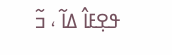ߟߐ߲ߓߊ߮ ߡߊ߬ ، ߏ߬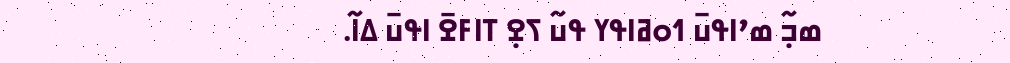ߘߏ߲߬ ߘߴߊߟߎ߫ ߗߋߥߊߟߌ ߟߎ߬ ߖߐ߲ ߠߊߓߐ߫ ߊߟߎ߫ ߡߊ߬.